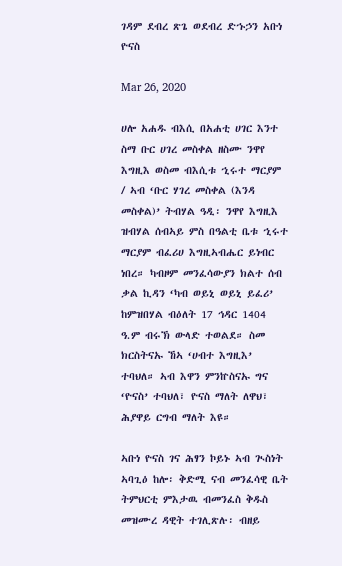ገዳም ደብረ ጽጌ ወደብረ ድኁኃን አቡነ ዮናስ

Mar 26, 2020

ሀሎ አሐዱ ብእሲ በአሐቲ ሀገር እንተ ስማ ቡር ሀገረ መስቀል ዘስሙ ንዋየ እግዚእ ወስመ ብእሲቱ ኂሩተ ማርያም / ኣብ ‘ቡር ሃገረ መስቀል (እንዳ መስቀል)’ ትብሃል ዓዲ፡ ንዋየ እግዚእ ዝብሃል ሰብኣይ ምስ በዓልቲ ቤቱ ኂሩተ ማርያም ብፈሪሀ እግዚኣብሔር ይነብር ነበረ። ካብዞም መንፈሳውያን ክልተ ሰብ ቃል ኪዳን ‘ካብ ወይኒ ወይኒ ይፈሪ’ ከምዝበሃል ብዕለት 17 ኅዳር 1404 ዓ.ም ብሩኽ ውላድ ተወልደ። ስመ ክርስትናኡ ኸኣ ‘ሀብተ እግዚእ’ ተባህለ። ኣብ እዋን ምንኵስናኡ ግና ‘ዮናስ’ ተባህለ፣ ዮናስ ማለት ለዋህ፣ ሕያዋይ ርግብ ማለት እዩ።

ኣቡነ ዮናስ ገና ሕፃን ኮይኑ ኣብ ጒስነት ኣባጊዕ ከሎ፡ ቅድሚ ናብ መንፈሳዊ ቤት ትምህርቲ ምእታዉ ብመንፈስ ቅዱስ መዝሙረ ዳዊት ተገሊጽሉ፡ ብዘይ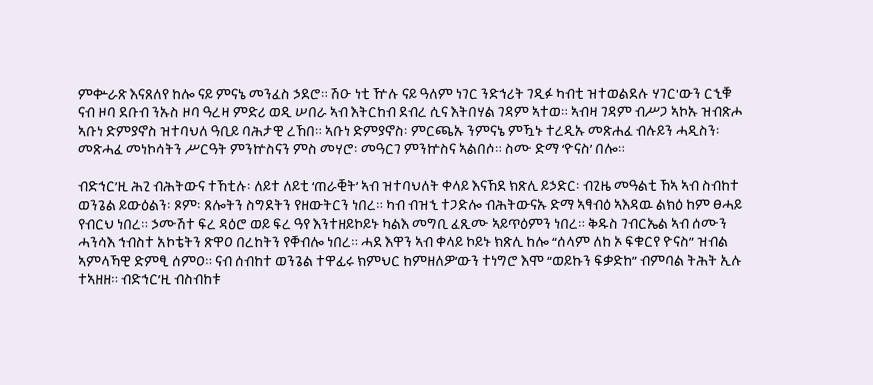ምቍራጽ እናጸለየ ከሎ ናይ ምናኔ መንፈስ ኃደሮ። ሽዑ ነቲ ዅሉ ናይ ዓለም ነገር ንድኅሪት ገዲፉ ካብቲ ዝተወልደሉ ሃገር'ውን ርኂቑ ናብ ዞባ ደቡብ ንኡስ ዞባ ዓረዛ ምድሪ ወዲ ሠበራ ኣብ እትርከብ ደብረ ሲና እትበሃል ገዳም ኣተወ። ኣብዛ ገዳም ብሥጋ ኣኮኡ ዝብጽሖ ኣቡነ ድምያኖስ ዝተባህለ ዓቢይ ባሕታዊ ረኸበ። ኣቡነ ድምያኖስ፡ ምርጫኡ ንምናኔ ምዃኑ ተረዲኡ መጽሐፈ ብሉይን ሓዲስን፡ መጽሓፈ መነኮሳትን ሥርዓት ምንኵስናን ምስ መሃሮ፡ መዓርገ ምንኵስና ኣልበሶ። ስሙ ድማ ‘ዮናስ’ በሎ።

ብድኅር’ዚ ሕጊ ብሕትውና ተኸቲሉ፡ ለይተ ለይቲ ‘ጠራቒት’ ኣብ ዝተባህለት ቀላይ እናኸደ ክጽሊ ይኃድር፡ ብጊዜ መዓልቲ ኸኣ ኣብ ስብከተ ወንጌል ይውዕልን፡ ጾም፡ ጸሎትን ስግደትን የዘውትርን ነበረ። ካብ ብዝኂ ተጋድሎ ብሕትውናኡ ድማ ኣፃብዕ ኣእዳዉ ልክዕ ከም ፀሓይ የብርህ ነበረ። ኃሙሽተ ፍረ ዳዕሮ ወይ ፍረ ዓየ እንተዘይኮይኑ ካልእ መግቢ ፈጺሙ ኣይጥዕምን ነበረ። ቅዱስ ገብርኤል ኣብ ሰሙን ሓንሳእ ኅብስተ አኮቴትን ጽዋዐ በረከትን የቐብሎ ነበረ። ሓደ እዋን ኣብ ቀላይ ኮይኑ ክጽሊ ከሎ “ሰላም ለከ ኦ ፍቁርየ ዮናስ” ዝብል ኣምላኻዊ ድምፂ ሰምዐ። ናብ ሰብከተ ወንጌል ተዋፊሩ ክምህር ከምዘለዎ’ውን ተነግሮ እሞ “ወይኩን ፍቃድከ” ብምባል ትሕት ኢሉ ተኣዘዘ። ብድኅር’ዚ ብስብከቱ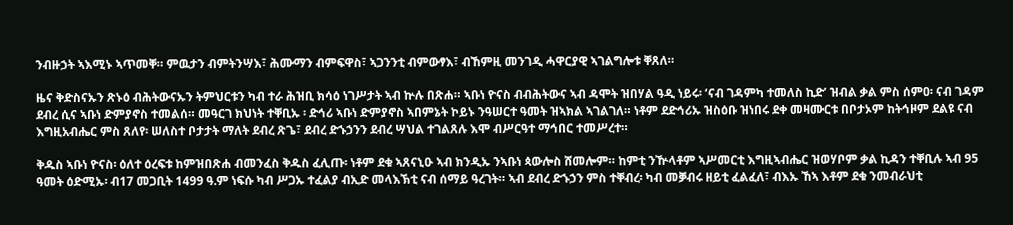ንብዙኃት ኣእሚኑ ኣጥመቐ። ምዉታን ብምትንሣእ፣ ሕሙማን ብምፍዋስ፣ ኣጋንንቲ ብምውፃእ፣ ብኸምዚ መንገዲ ሓዋርያዊ ኣገልግሎቱ ቐጸለ።

ዜና ቅድስናኡን ጽኑዕ ብሕትውናኡን ትምህርቱን ካብ ተራ ሕዝቢ ክሳዕ ነገሥታት ኣብ ኵሉ በጽሐ። ኣቡነ ዮናስ ብብሕትውና ኣብ ዳሞት ዝበሃል ዓዲ ነይሩ፡ ‘ናብ ገዳምካ ተመለስ ኪድ’ ዝብል ቃል ምስ ሰምዐ፡ ናብ ገዳም ደብረ ሲና ኣቡነ ድምያኖስ ተመልሰ። መዓርገ ክህነት ተቐቢኡ ፡ ድኅሪ ኣቡነ ድምያኖስ ኣበምኔት ኮይኑ ንዓሠርተ ዓመት ዝኣክል ኣገልገለ። ነቶም ደድኅሪኡ ዝስዕቡ ዝነበሩ ደቀ መዛሙርቱ በቦታኦም ከትኅዞም ደልዩ ናብ እግዚአብሔር ምስ ጸለየ፡ ሠለስተ ቦታታት ማለት ደብረ ጽጌ፣ ደብረ ድኁኃንን ደብረ ሣህል ተገልጸሉ እሞ ብሥርዓተ ማኅበር ተመሥረተ።

ቅዱስ ኣቡነ ዮናስ፡ ዕለተ ዕረፍቱ ከምዝበጽሐ ብመንፈስ ቅዱስ ፈሊጡ፡ ነቶም ደቁ ኣጸናኒዑ ኣብ ክንዲኡ ንኣቡነ ጳውሎስ ሸመሎም። ከምቲ ንዅላቶም ኣሥመርቲ እግዚኣብሔር ዝወሃቦም ቃል ኪዳን ተቐቢሉ ኣብ 95 ዓመት ዕድሚኡ፡ ብ17 መጋቢት 1499 ዓ.ም ነፍሱ ካብ ሥጋኡ ተፈልያ ብኢድ መላእኽቲ ናብ ሰማይ ዓረገት። ኣብ ደብረ ድኁኃን ምስ ተቐብረ፡ ካብ መቓብሩ ዘይቲ ፈልፈለ፣ ብእኡ ኸኣ እቶም ደቁ ንመብራህቲ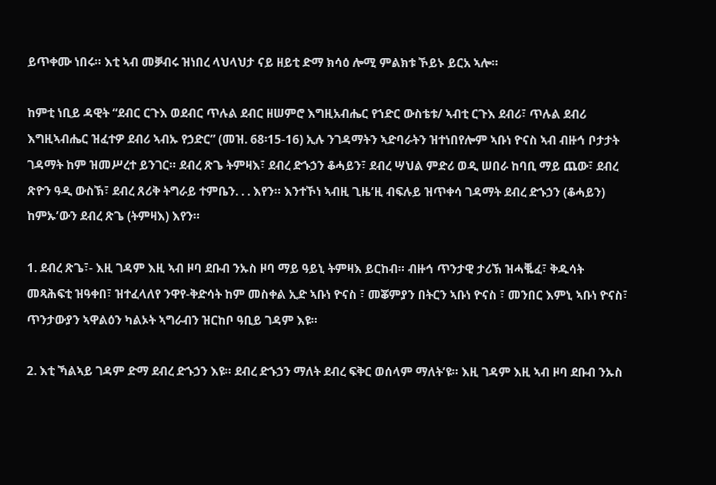ይጥቀሙ ነበሩ። እቲ ኣብ መቓብሩ ዝነበረ ላህላህታ ናይ ዘይቲ ድማ ክሳዕ ሎሚ ምልክቱ ኾይኑ ይርአ ኣሎ።

ከምቲ ነቢይ ዳዊት “ደብር ርጉእ ወደብር ጥሉል ደብር ዘሠምሮ እግዚአብሔር የኀድር ውስቴቱ/ ኣብቲ ርጉእ ደብሪ፣ ጥሉል ደብሪ እግዚኣብሔር ዝፈተዎ ደብሪ ኣብኡ የኃድር” (መዝ. 68፡15-16) ኢሉ ንገዳማትን ኣድባራትን ዝተነበየሎም ኣቡነ ዮናስ ኣብ ብዙኅ ቦታታት ገዳማት ከም ዝመሥረተ ይንገር። ደብረ ጽጌ ትምዛእ፣ ደብረ ድኁኃን ቆሓይን፣ ደብረ ሣህል ምድሪ ወዲ ሠበራ ከባቢ ማይ ጨው፣ ደብረ ጽዮን ዓዲ ውስኽ፣ ደብረ ጸሪቅ ትግራይ ተምቤን. . . እየን። እንተኾነ ኣብዚ ጊዜ’ዚ ብፍሉይ ዝጥቀሳ ገዳማት ደብረ ድኁኃን (ቆሓይን) ከምኡ’ውን ደብረ ጽጌ (ትምዛእ) እየን።

1. ደብረ ጽጌ፣- እዚ ገዳም እዚ ኣብ ዞባ ደቡብ ንኡስ ዞባ ማይ ዓይኒ ትምዛእ ይርከብ። ብዙኅ ጥንታዊ ታሪኽ ዝሓቘፈ፣ ቅዱሳት መጻሕፍቲ ዝዓቀበ፣ ዝተፈላለየ ንዋየ-ቅድሳት ከም መስቀል ኢድ ኣቡነ ዮናስ ፣ መቖምያን በትርን ኣቡነ ዮናስ ፣ መንበር እምኒ ኣቡነ ዮናስ፣ ጥንታውያን ኣዋልዕን ካልኦት ኣግራብን ዝርከቦ ዓቢይ ገዳም እዩ።

2. እቲ ኻልኣይ ገዳም ድማ ደብረ ድኁኃን እዩ። ደብረ ድኁኃን ማለት ደብረ ፍቅር ወሰላም ማለት’ዩ። እዚ ገዳም እዚ ኣብ ዞባ ደቡብ ንኡስ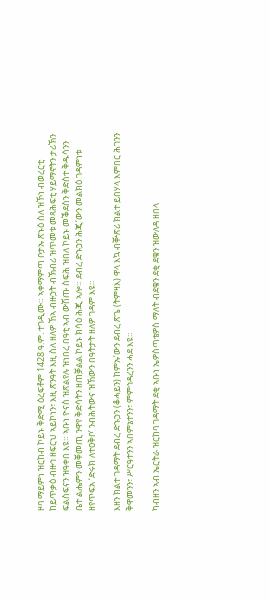ዞባ ማይምነ ዝርከብ ኮይኑ ቅድሚ ዕረፍቶም 1428 ዓ.ም. ተገዲሙ። ኣቀማምጣ ቦታኡ ጽኑዕ ስለ ዝኾነ ብወረርቲ ከይጥቃዕ ብዙኅ ዘፍርህ ኣይኮነን፣ እዚ ጽንዓት እዚ ስለ ዘለዎ ኸኣ ብዙኃት ብኽብሪ ዝጥመቱ መጻሕፍቲ ሃይማኖትን ታሪኽን ፍልስፍናን ዝዓቀበ እዩ። ኣቡነ ዮናስ ዝጽልየሉ ዝነበረ በዓቲ ኣብ ውሽጡ ስፍሕ ዝበለ ኮይኑ መቕደስን ቅድስተ ቅዱሳንን ቤተ ልሔምን መቐመጢ ንዋየ ቅድሳትን ዘጠቓልል ኮይኑ ክሳዕ ሕጂ ኣሎ። ደብረ ድኁኃን ሕጂ’ውን መልክዕ ገዳምነቱ ዘየጥፍአ ‘ድሩክ ለተዐቅቦ’ ንብሕትውና ዝኸውን በዓትታት ዘለዎ ገዳም እዩ።

እዘን ክልተ ገዳማት ደብረ ድኁኃን (ቆሓይን) ከምኡ’ውን ደብረ ጽጌ (ትምዛእ) ዋላ እኳ ብቝጽሪ ክልተ ይበሃላ እምበር ሕገንን ቅዋመንን፣ ሥርዓተንን ኣበምኔተንን፣ ምምኅዳረንን ሓደ እዩ።

ካብዘን ኣብ ኤርትራ ዝርከባ ገዳማት ደቂ ኣቡነ ኤዎስጣቴዎስ ማለት ብደቁን ደቂ ደቁን ዝውለዳ ዘበላ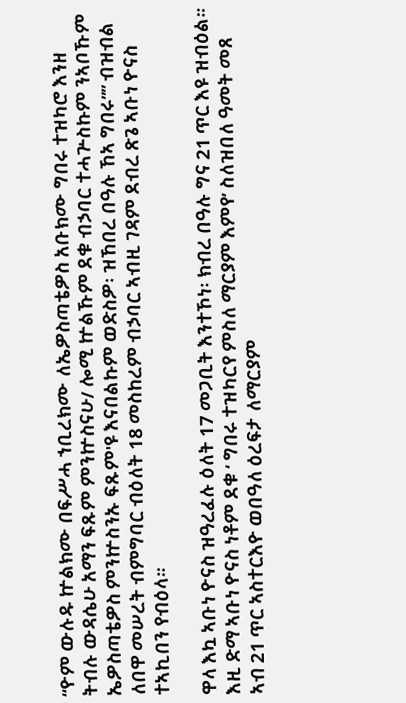“ዮም ውሉዱ ኵልክሙ በፍሥሓ ኀቢረክሙ ለኤዎስጣቴዎስ አቡክሙ ግበሩ ተዝካሮ እንዘ ትብሉ ውዳሴሁ አማን ፍጹም ምንኵስናሁ/ ሎሚ ኵልኹም ደቁ ብኃባር ተሓጕስኩም ንኣቦኹም ኤዎስጣቴዎስ ምንኵስንኡ ፍጹም'ዩ እናበልኩም ወድስዎ፡ ዝኸበረ በዓሉ ኸኣ ግበሩ”” ብዝብል ለበዋ መሠረት ብምግባር ብዕለት 18 መስከረም ብኃባር ኣብዚ ገዳም ደብረ ጽጌ ኣቡነ ዮናስ ተኣኪበን የብዕላ።

ዋላ እኳ ኣቡነ ዮናስ ዝዓረፈሉ ዕለት 17 መጋቢት እንተኾነ፡ ክብረ በዓሉ ግና 21 ጥር እዩ ዝብዕል። እዚ ድማ ኣቡነ ዮናስ ነቶም ደቁ ‘ ግበሩ ተዝካርየ ምስለ ማርያም እምየ’ ስለዝበለ ዓመት መጸ ኣብ 21 ጥር ኣስተርእዮ ወበዓለ ዕረፍታ ለማርያም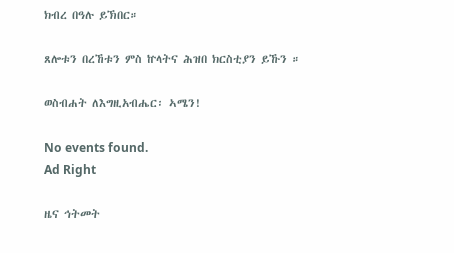ክብረ በዓሉ ይኽበር።

ጸሎቱን በረኸቱን ምስ ኵላትና ሕዝበ ክርስቲያን ይኹን ።

ወስብሐት ለእግዚአብሔር፡ ኣሜን!

No events found.
Ad Right

ዜና ኅትመት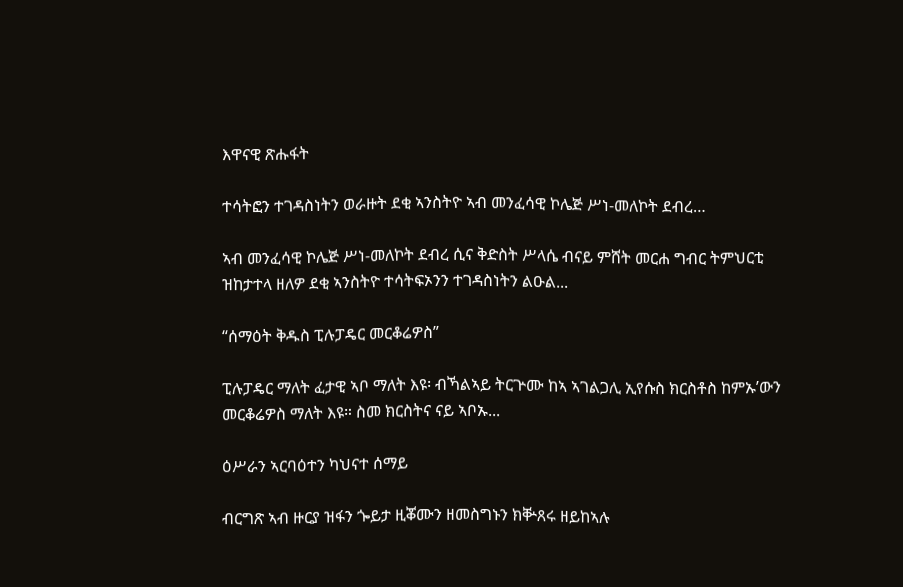እዋናዊ ጽሑፋት

ተሳትፎን ተገዳስነትን ወራዙት ደቂ ኣንስትዮ ኣብ መንፈሳዊ ኮሌጅ ሥነ-መለኮት ደብረ…

ኣብ መንፈሳዊ ኮሌጅ ሥነ-መለኮት ደብረ ሲና ቅድስት ሥላሴ ብናይ ምሸት መርሐ ግብር ትምህርቲ ዝከታተላ ዘለዎ ደቂ ኣንስትዮ ተሳትፍኦንን ተገዳስነትን ልዑል...

“ሰማዕት ቅዱስ ፒሉፓዴር መርቆሬዎስ”

ፒሉፓዴር ማለት ፈታዊ ኣቦ ማለት እዩ፡ ብኻልኣይ ትርጕሙ ከኣ ኣገልጋሊ ኢየሱስ ክርስቶስ ከምኡ’ውን መርቆሬዎስ ማለት እዩ። ስመ ክርስትና ናይ ኣቦኡ...

ዕሥራን ኣርባዕተን ካህናተ ሰማይ

ብርግጽ ኣብ ዙርያ ዝፋን ጐይታ ዚቖሙን ዘመስግኑን ክቝጸሩ ዘይከኣሉ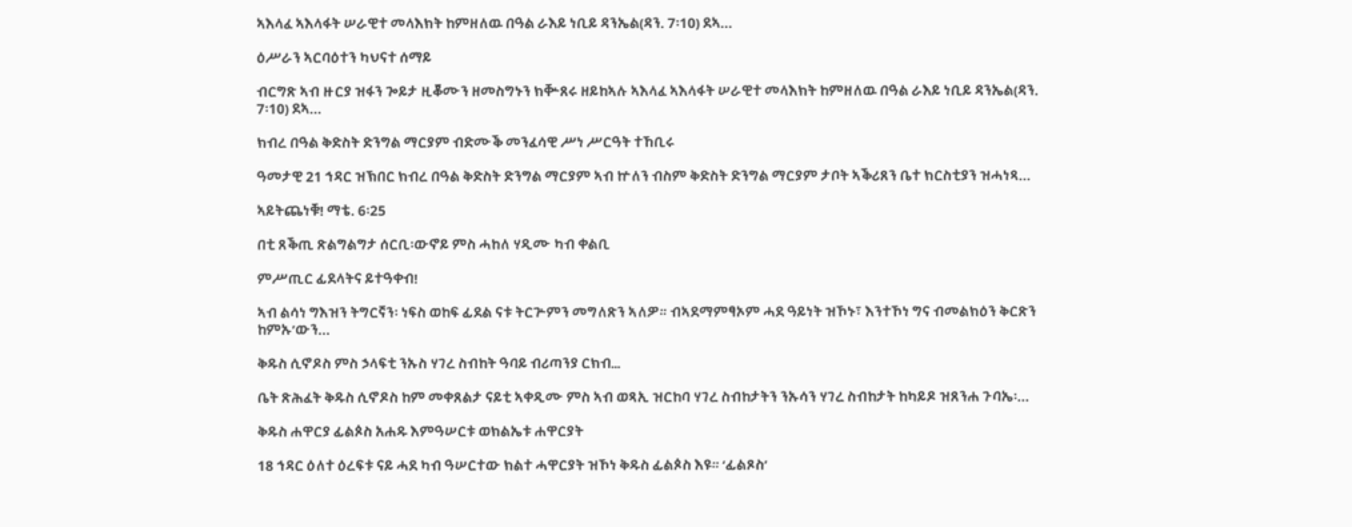ኣእላፈ ኣእላፋት ሠራዊተ መላእክት ከምዘለዉ በዓል ራእይ ነቢይ ዳንኤል(ዳን. 7፡10) ደኣ...

ዕሥራን ኣርባዕተን ካህናተ ሰማይ

ብርግጽ ኣብ ዙርያ ዝፋን ጐይታ ዚቖሙን ዘመስግኑን ክቝጸሩ ዘይከኣሉ ኣእላፈ ኣእላፋት ሠራዊተ መላእክት ከምዘለዉ በዓል ራእይ ነቢይ ዳንኤል(ዳን. 7፡10) ደኣ...

ክብረ በዓል ቅድስት ድንግል ማርያም ብድሙቕ መንፈሳዊ ሥነ ሥርዓት ተኸቢሩ

ዓመታዊ 21 ኅዳር ዝኽበር ክብረ በዓል ቅድስት ድንግል ማርያም ኣብ ኵለን ብስም ቅድስት ድንግል ማርያም ታቦት ኣቕሪጸን ቤተ ክርስቲያን ዝሓነጻ...

ኣይትጨነቑ! ማቴ. 6፡25

በቲ ጸቕጢ ጽልግልግታ ሰርቢ፡ውኖይ ምስ ሓከለ ሃዲሙ ካብ ቀልቢ

ምሥጢር ፊደላትና ይተዓቀብ!

ኣብ ልሳነ ግእዝን ትግርኛን፡ ነፍስ ወከፍ ፊደል ናቱ ትርጕምን መግለጽን ኣለዎ። ብኣደማምፃኦም ሓደ ዓይነት ዝኾኑ፣ እንተኾነ ግና ብመልክዕን ቅርጽን ከምኡ’ውን...

ቅዱስ ሲኖዶስ ምስ ኃላፍቲ ንኡስ ሃገረ ስብከት ዓባይ ብሪጣንያ ርክብ…

ቤት ጽሕፈት ቅዱስ ሲኖዶስ ከም መቀጸልታ ናይቲ ኣቀዲሙ ምስ ኣብ ወጻኢ ዝርከባ ሃገረ ስብከታትን ንኡሳን ሃገረ ስብከታት ከካይዶ ዝጸንሐ ጉባኤ፡...

ቅዱስ ሐዋርያ ፊልጶስ አሐዱ እምዓሠርቱ ወክልኤቱ ሐዋርያት

18 ኅዳር ዕለተ ዕረፍቱ ናይ ሓደ ካብ ዓሠርተው ክልተ ሓዋርያት ዝኾነ ቅዱስ ፊልጶስ እዩ። ‘ፊልጾስ’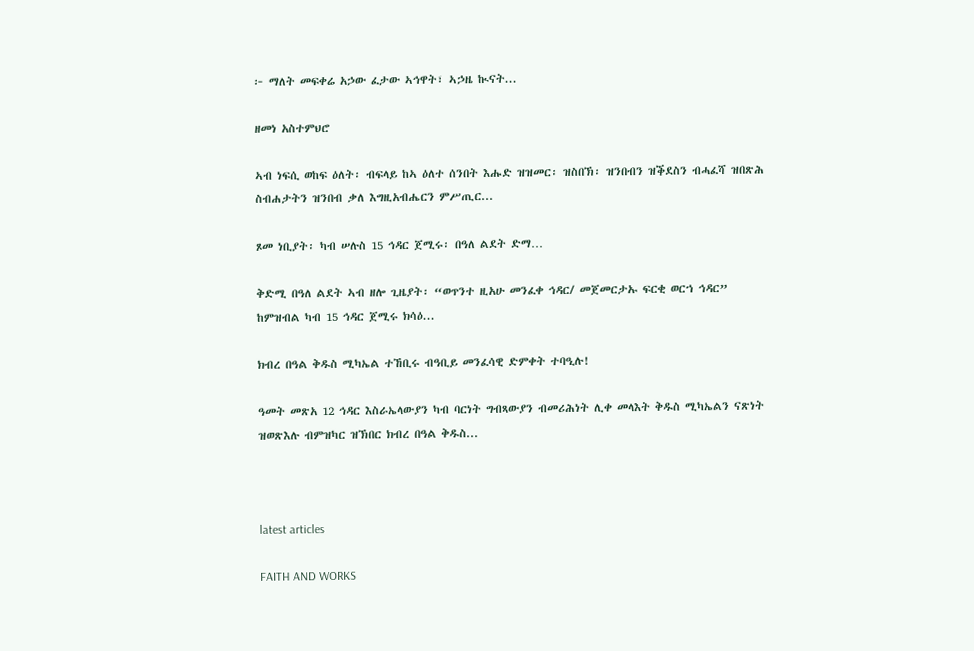፦ ማለት መፍቀሬ አኃው ፈታው ኣኅዋት፣ ኣኃዜ ኲናት...

ዘመነ አስተምህሮ

ኣብ ነፍሲ ወከፍ ዕለት፡ ብፍላይ ከኣ ዕለተ ሰንበት እሑድ ዝዝመር፡ ዝስበኽ፡ ዝንበብን ዝቕደስን ብሓፈሻ ዝበጽሕ ስብሐታትን ዝንበብ ቃለ እግዚአብሔርን ምሥጢር...

ጾመ ነቢያት፡ ካብ ሠሉስ 15 ኅዳር ጀሚሩ፡ በዓለ ልደት ድማ…

ቅድሚ በዓለ ልደት ኣብ ዘሎ ጊዜያት፡ “ወጥንተ ዚአሁ መንፈቀ ኅዳር/ መጀመርታኡ ፍርቂ ወርኀ ኅዳር” ከምዝብል ካብ 15 ኅዳር ጀሚሩ ክሳዕ...

ክብረ በዓል ቅዱስ ሚካኤል ተኸቢሩ ብዓቢይ መንፈሳዊ ድምቀት ተባዒሉ!

ዓመት መጽአ 12 ኅዳር እስራኤላውያን ካብ ባርነት ግብጻውያን ብመሪሕነት ሊቀ መላእት ቅዱስ ሚካኤልን ናጽነት ዝወጽእሉ ብምዝካር ዝኽበር ክብረ በዓል ቅዱስ...



latest articles

FAITH AND WORKS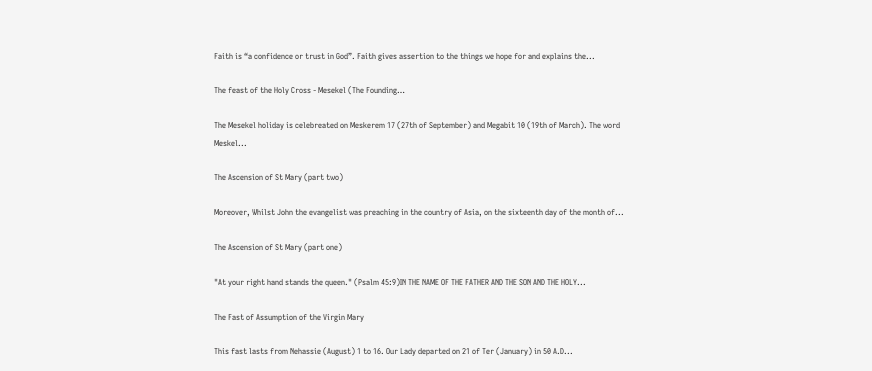Faith is “a confidence or trust in God”. Faith gives assertion to the things we hope for and explains the...

The feast of the Holy Cross - Mesekel (The Founding…

The Mesekel holiday is celebreated on Meskerem 17 (27th of September) and Megabit 10 (19th of March). The word Meskel...

The Ascension of St Mary (part two)

Moreover, Whilst John the evangelist was preaching in the country of Asia, on the sixteenth day of the month of...

The Ascension of St Mary (part one)

"At your right hand stands the queen." (Psalm 45:9)IN THE NAME OF THE FATHER AND THE SON AND THE HOLY...

The Fast of Assumption of the Virgin Mary

This fast lasts from Nehassie (August) 1 to 16. Our Lady departed on 21 of Ter (January) in 50 A.D...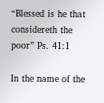“Blessed is he that considereth the poor” Ps. 41:1

In the name of the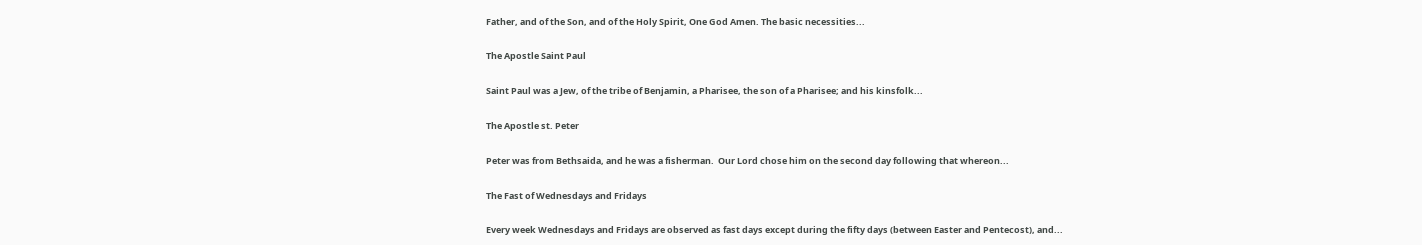Father, and of the Son, and of the Holy Spirit, One God Amen. The basic necessities...

The Apostle Saint Paul

Saint Paul was a Jew, of the tribe of Benjamin, a Pharisee, the son of a Pharisee; and his kinsfolk...

The Apostle st. Peter

Peter was from Bethsaida, and he was a fisherman.  Our Lord chose him on the second day following that whereon...

The Fast of Wednesdays and Fridays

Every week Wednesdays and Fridays are observed as fast days except during the fifty days (between Easter and Pentecost), and...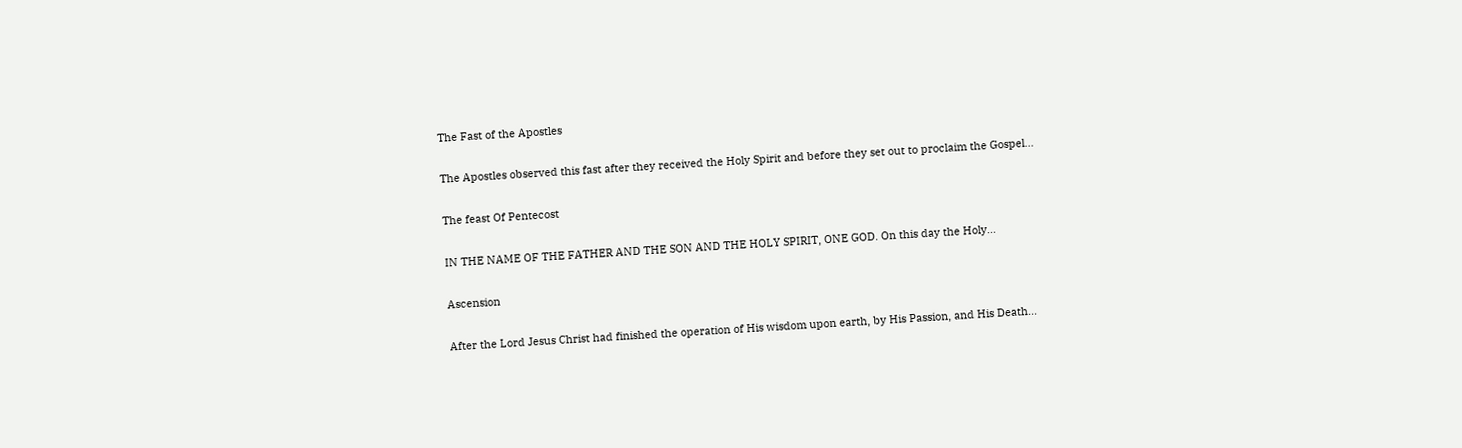The Fast of the Apostles

The Apostles observed this fast after they received the Holy Spirit and before they set out to proclaim the Gospel...

The feast Of Pentecost

IN THE NAME OF THE FATHER AND THE SON AND THE HOLY SPIRIT, ONE GOD. On this day the Holy...

Ascension

After the Lord Jesus Christ had finished the operation of His wisdom upon earth, by His Passion, and His Death...